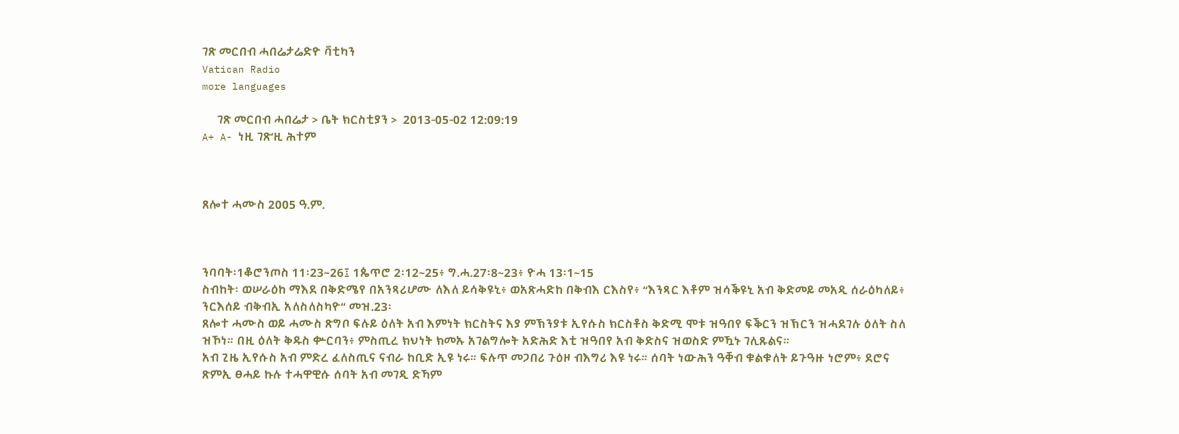ገጽ መርበብ ሓበሬታሬድዮ ቫቲካን
Vatican Radio
more languages

     ገጽ መርበብ ሓበሬታ > ቤት ክርስቲያን >  2013-05-02 12:09:19
A+ A- ነዚ ገጽ’ዚ ሕተም



ጸሎተ ሓሙስ 2005 ዓ.ም.



ንባባት፡1ቆሮንጦስ 11፡23~26፤ 1ጴጥሮ 2፡12~25፥ ግ.ሓ.27፡8~23፥ ዮሓ 13፡1~15
ስብከት፡ ወሠራዕከ ማእደ በቅድሜየ በአንጻሪሆሙ ለእለ ይሳቅዩኒ፥ ወአጽሓድከ በቅብእ ርእስየ፥ “እንጻር እቶም ዝሳቕዩኒ አብ ቅድመይ መአዲ ሰራዕካለይ፥ ንርእሰይ ብቅብኢ አለስለስካዮ” መዝ.23፡
ጸሎተ ሓሙስ ወይ ሓሙስ ጽግቦ ፍሉይ ዕለት አብ እምነት ክርስትና እያ ምኽንያቱ ኢየሱስ ክርስቶስ ቅድሚ ሞቱ ዝዓበየ ፍቕርን ዝኽርን ዝሓደገሉ ዕለት ስለ ዝኾነ። በዚ ዕለት ቅዱስ ቍርባን፥ ምስጢረ ክህነት ክመኡ አገልግሎት አድሕድ እቲ ዝዓበየ አብ ቅድስና ዝወስድ ምዃኑ ገሊጹልና።
አብ ጊዜ ኢየሱስ አብ ምድረ ፈለስጢና ናብራ ከቢድ ኢዩ ነሩ። ፍሉጥ መጋበሪ ጉዕዞ ብእግሪ እዩ ነሩ። ሰባት ነውሕን ዓቐብ ቁልቁለት ይጉዓዙ ነሮም፥ ደሮና ጽምኢ ፀሓይ ኩሉ ተሓዋዊሱ ሰባት አብ መገዲ ድኻም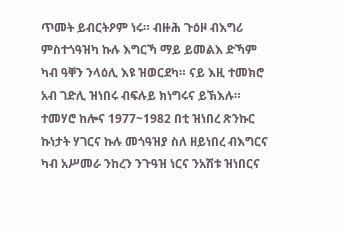ጥመት ይብርትዖም ነሩ። ብዙሕ ጉዕዞ ብእግሪ ምስተጎዓዝካ ኩሉ እግርኻ ማይ ይመልእ ድኻም ካብ ዓቐን ንላዕሊ እዩ ዝወርደካ። ናይ እዚ ተመክሮ አብ ገድሊ ዝነበሩ ብፍሉይ ክነግሩና ይኽእሉ። ተመሃሮ ከሎና 1977~1982 በቲ ዝነበረ ጽንኩር ኩነታት ሃገርና ኩሉ መጎዓዝያ ስለ ዘይነበረ ብእግርና ካብ አሥመራ ንከረን ንጉዓዝ ነርና ንአሽቱ ዝነበርና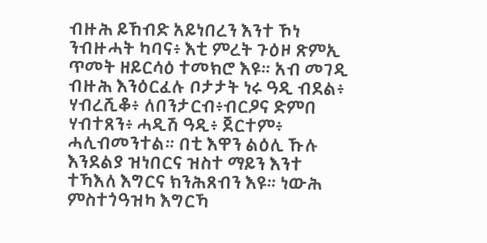ብዙሕ ይኸብድ አይነበረን እንተ ኾነ ንብዙሓት ካባና፥ እቲ ምረት ጉዕዞ ጽምኢ ጥመት ዘይርሳዕ ተመክሮ እዩ። አብ መገዲ ብዙሕ እንዕርፈሉ ቦታታት ነሩ ዓዲ ብደል፥ ሃብረሺቆ፥ ለበንታርብ፥ብርዖና ድምበ ሃብተጸን፥ ሓዲሽ ዓዲ፥ ጀርተም፥ ሓሊብመንተል። በቲ እዋን ልዕሊ ኹሉ እንደልያ ዝነበርና ዝስተ ማይን እንተ ተኻእለ እግርና ክንሕጸብን እዩ። ነውሕ ምስተጎዓዝካ እግርኻ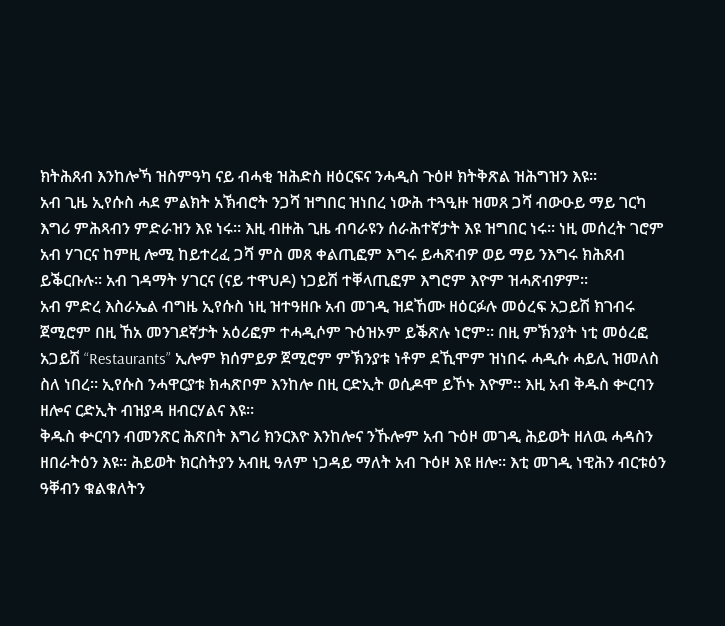ክትሕጸብ እንከሎኻ ዝስምዓካ ናይ ብሓቂ ዝሕድስ ዘዕርፍና ንሓዲስ ጉዕዞ ክትቅጽል ዝሕግዝን እዩ።
አብ ጊዜ ኢየሱስ ሓደ ምልክት አኽብሮት ንጋሻ ዝግበር ዝነበረ ነውሕ ተጓዒዙ ዝመጸ ጋሻ ብውዑይ ማይ ገርካ እግሪ ምሕጻብን ምድራዝን እዩ ነሩ። እዚ ብዙሕ ጊዜ ብባራዩን ሰራሕተኛታት እዩ ዝግበር ነሩ። ነዚ መሰረት ገሮም አብ ሃገርና ከምዚ ሎሚ ከይተረፈ ጋሻ ምስ መጸ ቀልጢፎም እግሩ ይሓጽብዎ ወይ ማይ ንእግሩ ክሕጸብ ይቕርቡሉ። አብ ገዳማት ሃገርና (ናይ ተዋህዶ) ነጋይሽ ተቐላጢፎም እግሮም እዮም ዝሓጽብዎም።
አብ ምድረ እስራኤል ብግዜ ኢየሱስ ነዚ ዝተዓዘቡ አብ መገዲ ዝደኸሙ ዘዕርፉሉ መዕረፍ አጋይሽ ክገብሩ ጀሚሮም በዚ ኸአ መንገደኛታት አዕሪፎም ተሓዲሶም ጉዕዝኦም ይቕጽሉ ነሮም። በዚ ምኽንያት ነቲ መዕረፎ አጋይሽ “Restaurants” ኢሎም ክሰምይዎ ጀሚሮም ምኽንያቱ ነቶም ደኺሞም ዝነበሩ ሓዲሱ ሓይሊ ዝመለስ ስለ ነበረ። ኢየሱስ ንሓዋርያቱ ክሓጽቦም እንከሎ በዚ ርድኢት ወሲዶሞ ይኾኑ እዮም። እዚ አብ ቅዱስ ቍርባን ዘሎና ርድኢት ብዝያዳ ዘብርሃልና እዩ።
ቅዱስ ቍርባን ብመንጽር ሕጽበት እግሪ ክንርእዮ እንከሎና ንኹሎም አብ ጉዕዞ መገዲ ሕይወት ዘለዉ ሓዳስን ዘበራትዕን እዩ። ሕይወት ክርስትያን አብዚ ዓለም ነጋዳይ ማለት አብ ጉዕዞ እዩ ዘሎ። እቲ መገዲ ነዊሕን ብርቱዕን ዓቐብን ቁልቁለትን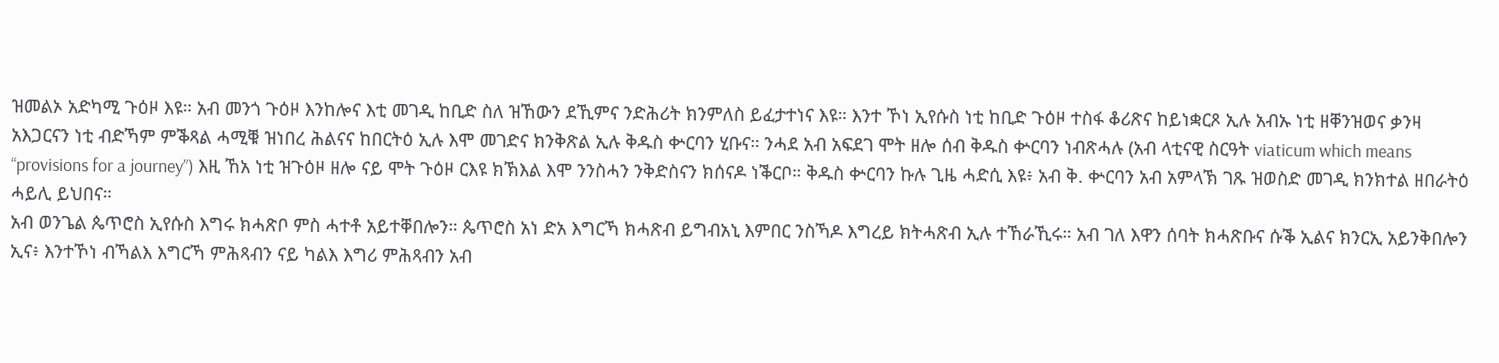ዝመልኦ አድካሚ ጉዕዞ እዩ። አብ መንጎ ጉዕዞ እንከሎና እቲ መገዲ ከቢድ ስለ ዝኸውን ደኺምና ንድሕሪት ክንምለስ ይፈታተነና እዩ። እንተ ኾነ ኢየሱስ ነቲ ከቢድ ጉዕዞ ተስፋ ቆሪጽና ከይነቋርጾ ኢሉ አብኡ ነቲ ዘቐንዝወና ቃንዛ አእጋርናን ነቲ ብድኻም ምቕጻል ሓሚቑ ዝነበረ ሕልናና ከበርትዕ ኢሉ እሞ መገድና ክንቅጽል ኢሉ ቅዱስ ቍርባን ሂቡና። ንሓደ አብ አፍደገ ሞት ዘሎ ሰብ ቅዱስ ቍርባን ነብጽሓሉ (አብ ላቲናዊ ስርዓት viaticum which means “provisions for a journey”) እዚ ኸአ ነቲ ዝጉዕዞ ዘሎ ናይ ሞት ጉዕዞ ርእዩ ክኽእል እሞ ንንስሓን ንቅድስናን ክሰናዶ ነቕርቦ። ቅዱስ ቍርባን ኩሉ ጊዜ ሓድሲ እዩ፥ አብ ቅ. ቍርባን አብ አምላኽ ገጹ ዝወስድ መገዲ ክንክተል ዘበራትዕ ሓይሊ ይህበና።
አብ ወንጌል ጴጥሮስ ኢየሱስ እግሩ ክሓጽቦ ምስ ሓተቶ አይተቐበሎን። ጴጥሮስ አነ ድአ እግርኻ ክሓጽብ ይግብአኒ እምበር ንስኻዶ እግረይ ክትሓጽብ ኢሉ ተኸራኺሩ። አብ ገለ እዋን ሰባት ክሓጽቡና ሱቕ ኢልና ክንርኢ አይንቅበሎን ኢና፥ እንተኾነ ብኻልእ እግርኻ ምሕጻብን ናይ ካልእ እግሪ ምሕጻብን አብ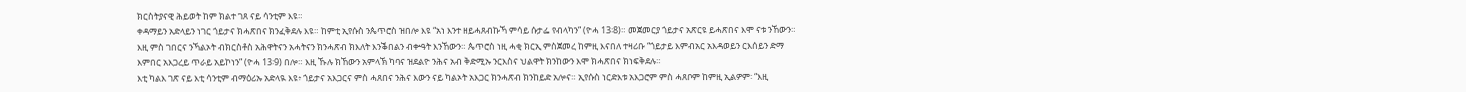ክርስትያናዊ ሕይወት ከም ክልተ ገጸ ናይ ሳንቲም እዩ።
ቀዳማይን አድላይን ነገር ጎይታና ክሓጽበና ክንፈቅደሉ እዩ። ከምቲ ኢየሱስ ንጴጥሮስ ዝበሎ እዩ “አነ እንተ ዘይሓጸብኩኻ ምሳይ ሱታፌ የብላካን” (ዮሓ 13፡8)። መጀመርያ ጎይታና አጽርዩ ይሓጽበና እሞ ናቱ ንኸውን። እዚ ምስ ገበርና ንኻልኦት ብክርስቶስ አሕዋትናን አሓትናን ክንሓጽብ ክእለት እንቕበልን ብቍዓት እንኸውን። ጴጥሮስ ነዚ ሓቂ ክርኢ ምስጀመረ ከምዚ እናበለ ተዛሪቡ “ጎይታይ እምብአር አእዳወይን ርእሰይን ድማ እምበር አእጋረይ ጥራይ አይኮነን” (ዮሓ 13፡9) በሎ። እዚ ኹሉ ክኸውን አምላኽ ካባና ዝደልዮ ንሕና አብ ቅድሚኡ ንርእስና ህልዋት ክንከውን እሞ ክሓጽበና ክነፍቅደሉ።
እቲ ካልእ ገጽ ናይ እቲ ሳንቲም ብማዕሪኡ አድላዪ እዩ፥ ጎይታና አእጋርና ምስ ሓጸበና ንሕና እውን ናይ ካልኦት አእጋር ክንሓጽብ ክንከይድ አሎና። ኢየሱስ ነርድእቱ አእጋሮም ምስ ሓጸቦም ከምዚ ኢልዎም፡ “እዚ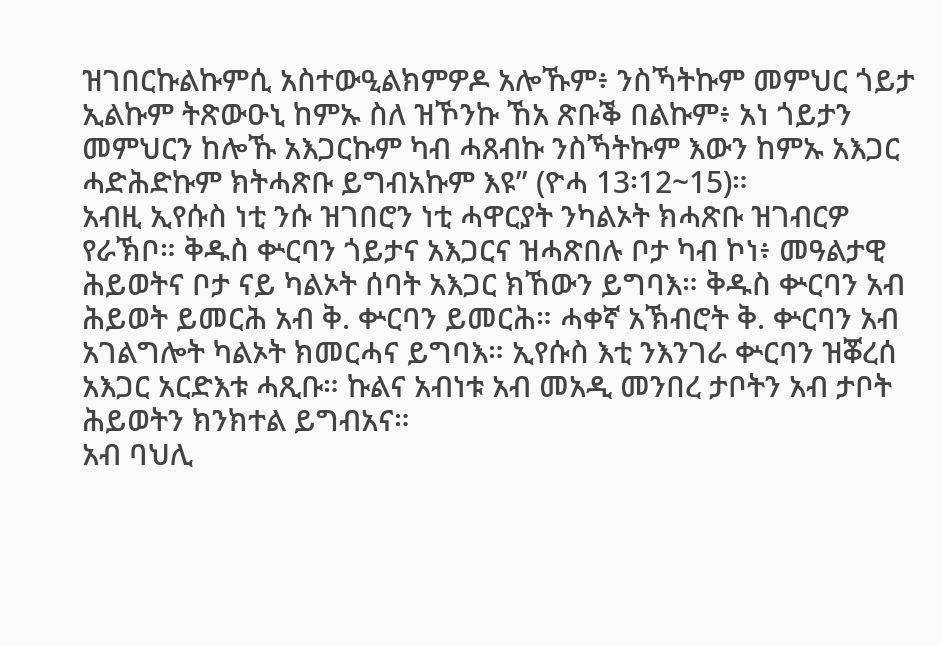ዝገበርኩልኩምሲ አስተውዒልክምዎዶ አሎኹም፥ ንስኻትኩም መምህር ጎይታ ኢልኩም ትጽውዑኒ ከምኡ ስለ ዝኾንኩ ኸአ ጽቡቕ በልኩም፥ አነ ጎይታን መምህርን ከሎኹ አእጋርኩም ካብ ሓጸብኩ ንስኻትኩም እውን ከምኡ አእጋር ሓድሕድኩም ክትሓጽቡ ይግብአኩም እዩ” (ዮሓ 13፡12~15)።
አብዚ ኢየሱስ ነቲ ንሱ ዝገበሮን ነቲ ሓዋርያት ንካልኦት ክሓጽቡ ዝገብርዎ የራኽቦ። ቅዱስ ቍርባን ጎይታና አእጋርና ዝሓጽበሉ ቦታ ካብ ኮነ፥ መዓልታዊ ሕይወትና ቦታ ናይ ካልኦት ሰባት አእጋር ክኸውን ይግባእ። ቅዱስ ቍርባን አብ ሕይወት ይመርሕ አብ ቅ. ቍርባን ይመርሕ። ሓቀኛ አኽብሮት ቅ. ቍርባን አብ አገልግሎት ካልኦት ክመርሓና ይግባእ። ኢየሱስ እቲ ንእንገራ ቍርባን ዝቖረሰ አእጋር አርድእቱ ሓጺቡ። ኩልና አብነቱ አብ መአዲ መንበረ ታቦትን አብ ታቦት ሕይወትን ክንክተል ይግብአና።
አብ ባህሊ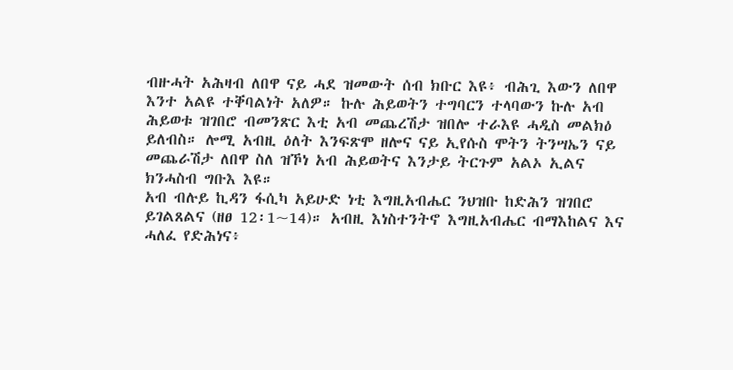ብዙሓት አሕዛብ ለበዋ ናይ ሓደ ዝመውት ሰብ ክቡር እዩ፥ ብሕጊ እውን ለበዋ እንተ አልዩ ተቐባልነት አለዎ። ኩሉ ሕይወትን ተግባርን ተላባውን ኩሉ አብ ሕይወቱ ዝገበሮ ብመንጽር እቲ አብ መጨረሽታ ዝበሎ ተራእዩ ሓዲስ መልክዕ ይለብስ። ሎሚ አብዚ ዕለት እንፍጽሞ ዘሎና ናይ ኢየሱስ ሞትን ትንሣኤን ናይ መጨራሽታ ለበዋ ስለ ዝኾነ አብ ሕይወትና እንታይ ትርጉም አልኦ ኢልና ክንሓስብ ግቡእ እዩ።
አብ ብሉይ ኪዳን ፋሲካ አይሁድ ነቲ እግዚአብሔር ንህዝቡ ከድሕን ዝገበሮ ይገልጸልና (ዘፀ 12፡1~14)። አብዚ እነስተንትኖ እግዚአብሔር ብማእከልና እና ሓለፈ የድሕነና፥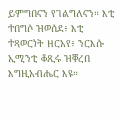ይምግበናን የገልግለናን። እቲ ተበግሶ ዝወሰደ፥ እቲ ተጻወርነት ዘርአየ፥ ንርእሱ ኢሚንቲ ቆጺሩ ዝቐረበ እግዚአብሔር እዩ።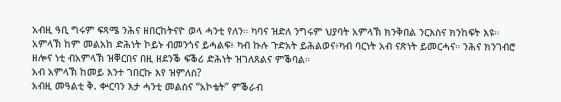አብዚ ዓቢ ግሩም ፍጻሜ ንሕና ዘበርከትናዮ ወላ ሓንቲ የለን። ካባና ዝድለ ንግሩም ህያባት አምላኽ ክንቅበል ንርእስና ክንከፍት እዩ። አምላኽ ከም መልአከ ድሕነት ኮይኑ ብመንጎና ይሓልፍ፥ ካብ ኩሉ ጉድአት ይሕልወና፥ካብ ባርነት አብ ናጽነት ይመርሓና። ንሕና ክንገብሮ ዘሎና ነቲ ብአምላኽ ዝቐርበና በዚ ዘደንቕ ፍቕሪ ድሕነት ዝገለጸልና ምቕባል።
አብ አምላኽ ከመይ እንተ ገበርኩ እየ ዝምለስ?
አብዚ መዓልቲ ቅ. ቍርባን እታ ሓንቲ መልስና “አኮቴት” ምቕራብ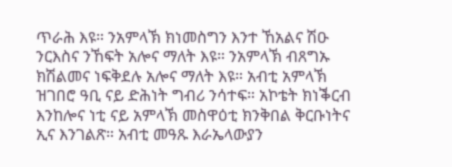ጥራሕ እዩ። ንአምላኽ ክነመስግን እንተ ኸአልና ሽዑ ንርእስና ንኸፍት አሎና ማለት እዩ። ንአምላኽ ብጸግኡ ክሽልመና ነፍቅደሉ አሎና ማለት እዩ። አብቲ አምላኽ ዝገበሮ ዓቢ ናይ ድሕነት ግብሪ ንሳተፍ። አኮቴት ክነቕርብ እንከሎና ነቲ ናይ አምላኽ መስዋዕቲ ክንቅበል ቅርቡነትና ኢና እንገልጽ። አብቲ መዓጹ እራኤላውያን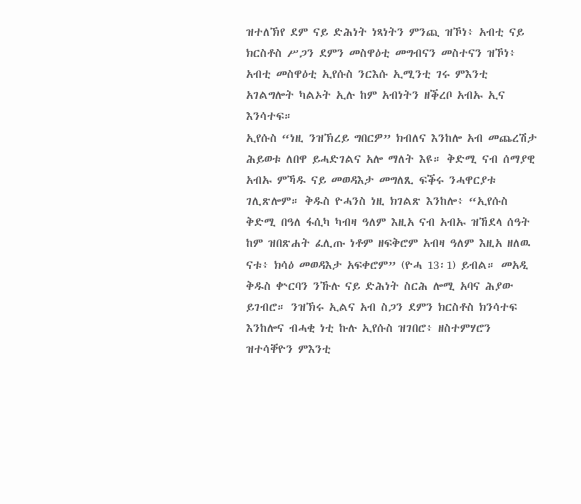ዝተለኽየ ደም ናይ ድሕነት ነጻነትን ምንጪ ዝኾነ፥ አብቲ ናይ ክርስቶስ ሥጋን ደምን መስዋዕቲ መግብናን መስተናን ዝኾነ፥ አብቲ መስዋዕቲ ኢየሱስ ንርእሱ ኢሚንቲ ገሩ ምእንቲ አገልግሎት ካልኦት ኢሉ ከም አብነትን ዘቕረቦ አብኡ ኢና እንሳተፍ።
ኢየሱስ “ነዚ ንዝኽረይ ግበርዎ” ክብለና እንከሎ አብ መጨረሽታ ሕይወቱ ለበዋ ይሓድገልና አሎ ማለት እዩ። ቅድሚ ናብ ሰማያዊ አብኡ ምኻዱ ናይ መወዳእታ መግለጺ ፍቕሩ ንሓዋርያቱ ገሊጽሎም። ቅዱስ ዮሓንስ ነዚ ክገልጽ እንከሎ፥ “ኢየሱስ ቅድሚ በዓለ ፋሲካ ካብዛ ዓለም እዚአ ናብ አብኡ ዝኸደላ ሰዓት ከም ዝበጽሐት ፈሊጡ ነቶም ዘፍቅሮም አብዛ ዓለም እዚአ ዘለዉ ናቱ፥ ክሳዕ መወዳእታ አፍቀሮም” (ዮሓ 13፡1) ይብል። መአዲ ቅዱስ ቍርባን ንኹሉ ናይ ድሕነት ስርሕ ሎሚ አባና ሕያው ይገብሮ። ንዝኽሩ ኢልና አብ ስጋን ደምን ክርስቶስ ክንሳተፍ እንከሎና ብሓቂ ነቲ ኩሉ ኢየሱስ ዝገበሮ፥ ዘስተምሃሮን ዝተሳቐዮን ምእንቲ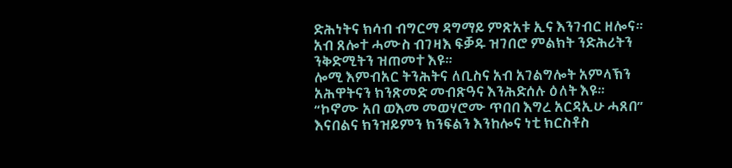ድሕነትና ክሳብ ብግርማ ዳግማይ ምጽአቱ ኢና እንገብር ዘሎና። አብ ጸሎተ ሓሙስ ብገዛእ ፍቓዱ ዝገበሮ ምልክት ንድሕሪትን ንቅድሚትን ዝጠመተ እዩ።
ሎሚ እምብአር ትንሕትና ለቢስና አብ አገልግሎት አምላኽን አሕዋትናን ክንጽመድ መብጽዓና እንሕድሰሉ ዕለት እዩ። “ኮኖሙ አበ ወእመ መወሃሮሙ ጥበበ እግረ አርዳኢሁ ሓጸበ” እናበልና ክንዝይምን ክንፍልን እንከሎና ነቲ ክርስቶስ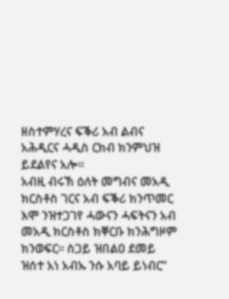ዘስተምሃረና ፍቕሪ አብ ልብና አሕዲርና ሓዲስ ርክብ ክንምህዝ ይደልየና አሎ።
አብዚ ብሩኽ ዕለት መግብና መአዲ ክርስቶስ ገርና አብ ፍቕሪ ክንጥመር እሞ ንዝተጋገየ ሓውናን ሓፍትናን አብ መአዲ ክርስቶስ ክቐርቡ ክንሕግዞም ክንወፍር። ስጋይ ዝበልዐ ደመይ ዝሰተ አነ አብኡ ንሱ አባይ ይነብር”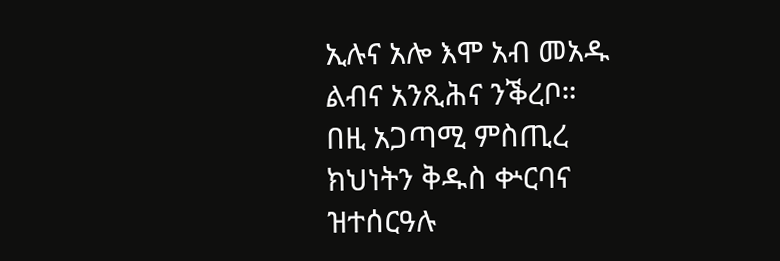ኢሉና አሎ እሞ አብ መአዱ ልብና አንጺሕና ንቕረቦ።
በዚ አጋጣሚ ምስጢረ ክህነትን ቅዱስ ቍርባና ዝተሰርዓሉ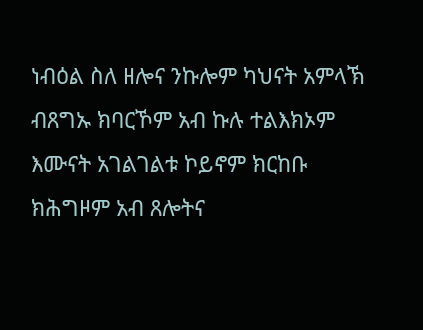ነብዕል ስለ ዘሎና ንኩሎም ካህናት አምላኽ ብጸግኡ ክባርኾም አብ ኩሉ ተልእክኦም እሙናት አገልገልቱ ኮይኖም ክርከቡ ክሕግዞም አብ ጸሎትና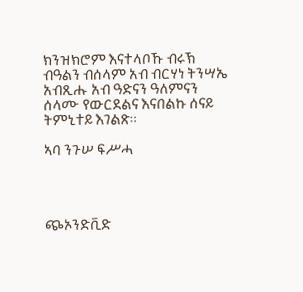ክንዝክሮም እናተላቦኹ ብሩኽ ብዓልን ብሰላም አብ ብርሃነ ትንሣኤ አብጺሑ አብ ዓድናን ዓለምናን ሰላሙ የውርደልና እናበልኩ ሰናይ ትምኒተይ እገልጽ።

ኣባ ንጉሠ ፍሥሓ




ጭኦንድቪድ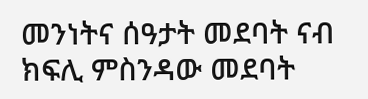መንነትና ሰዓታት መደባት ናብ ክፍሊ ምስንዳው መደባት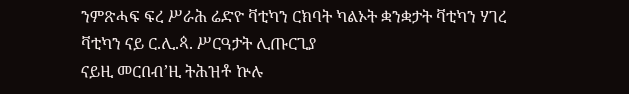ንምጽሓፍ ፍረ ሥራሕ ሬድዮ ቫቲካን ርክባት ካልኦት ቋንቋታት ቫቲካን ሃገረ ቫቲካን ናይ ር.ሊ.ጳ. ሥርዓታት ሊጡርጊያ
ናይዚ መርበብ’ዚ ትሕዝቶ ኵሉ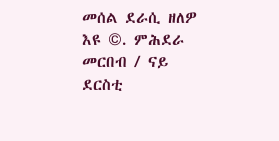መሰል ደራሲ ዘለዎ እዩ ©. ምሕደራ መርበብ / ናይ ደርስቲ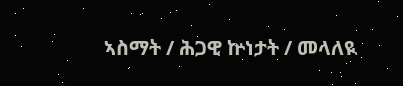ኣስማት / ሕጋዊ ኵነታት / መላለዪ